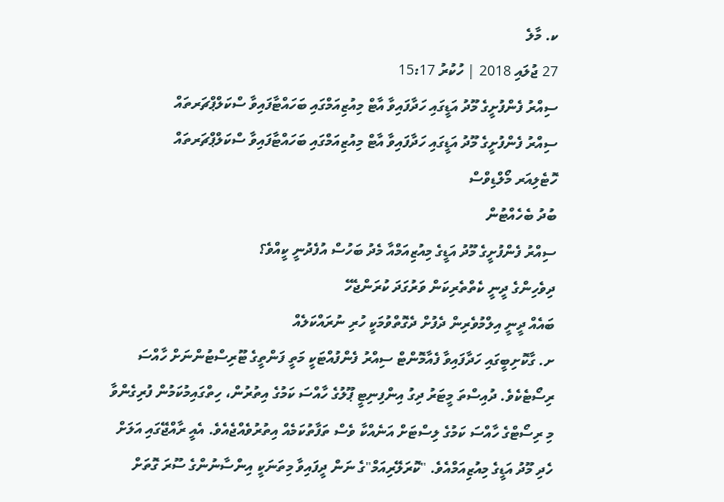ކ. މާލެ
27 ޖުލައި 2018 | ހުކުރު 15:17
ސިއްރު ފެންފުށީގެ މޫދު އަޑީގައި ހަދާފައިވާ އާޓް މިއުޒިއަމްގައި ބަހައްޓާފައިވާ ސްކަލްޕްޗަރތައް
ސިއްރު ފެންފުށީގެ މޫދު އަޑީގައި ހަދާފައިވާ އާޓް މިއުޒިއަމްގައި ބަހައްޓާފައިވާ ސްކަލްޕްޗަރތައް
ހޮޓެލިއަރ މޯލްޑިވްސް
ބުދު ބެހެއްޓުން
ސިއްރު ފެންފުށީގެ މޫދު އަޑީގެ މިއުޒިއަމްއާ މެދު ބަހުސް އުފެދުނީ ކީއްވެ؟
ދިވެހިންގެ ދީނީ ކެތްތެރިކަން ވަރުގަދަ ކުރަންޖެހޭ
ބައެއް ދީނީ އިލްމުވެރިން ދެފުށް ދެގޮތްވުމަކީ ހުރި ނުރައްކަލެއް
ށ. ގާކޮށިބީގައި ހަދާފައިވާ ފެއާމޮންޓް ސިއްރު ފެންފުއްޓަކީ މަތީ ފަންތީގެ ޓޫރިސްޓުންނަށް ހާއްސަ ރިސޯޓެކެވެ. ދުއިސްތަ މީޓަރު ދިގު އިންފިނިޓީ ޕޫލުގެ ހާއްސަ ކަމުގެ އިތުރުން، ހިތްގައިމުކަމުން ފުރިގެންވާ މި ރިސޯޓްގެ ހާއްސަ ކަމުގެ ލިސްޓަށް އަނެއްކާ ވެސް ތަފާތުކަމެއް އިތުރުވެއްޖެއެވެ. އެއީ ރާއްޖޭގައި އަލަށް ހެދި މޫދު އަޑީގެ މިއުޒިއަމްއެވެ. "ކޮރަލޭރިއަމް"ގެ ނަން ދީފައިވާ މިތަނަކީ އިންސާނުންގެ ސޫރަ ގޮތަށް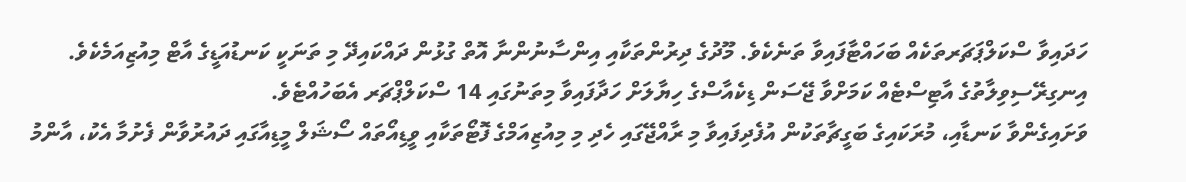ހަދައިވާ ސްކަލްޕަޗަރތަކެއް ބަހައްޓާފައިވާ ތަނެކެވެ. މޫދުގެ ދިރުންތަކާއި އިންސާނުންނާ އޮތް ގުޅުން ދައްކައިދޭ މި ތަނަކީ ކަނޑުއަޑީގެ އާޓް މިއުޒިއަމެކެވެ. އިނގިރޭސިވިލާތުގެ އާޓިސްޓެއް ކަމަށްވާ ޖޭސަން ޑިކެއާސްގެ ހިޔާލަށް ހަދާފައިވާ މިތަނުގައި 14 ސްކަލްޕްޗަރ އެބަހުއްޓެވެ.
ވަށައިގެންވާ ކަނޑާއި، މުރަކައިގެ ބަގީޗާތަކުން އުފެދިފައިވާ މި ރާއްޖޭގައި ހެދި މި މިއުޒިއަމްގެ ފޮޓޯތަކާއި ވީޑިއޯތައް ސޯޝަލް މީޑިއާގައި ދައުރުވާން ފެށުމާ އެކު، އާންމު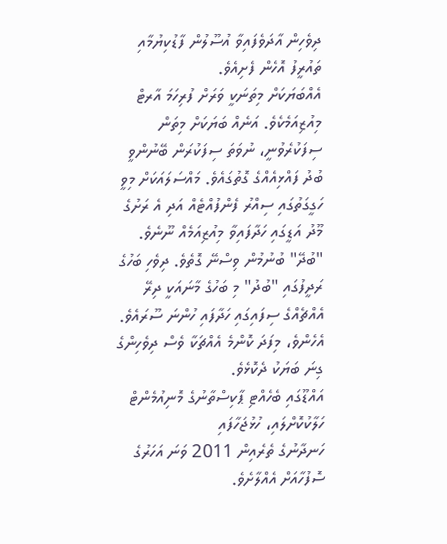ދިވެހިން އާދަވެފައިވާ އުސޫލުން ފާޑުކިޔުމާއި ތައުރީފު އޮހެން ފެށިއެވެ.
އެއްބަޔަކަށް މިތަނަކީ ވަރަށް ފުރިހަމަ އާރޓް މިއުޒިއަމެކެވެ. އަނެއް ބަޔަކަށް މިތަން ސިފަކުރެވުނީ، ނުވަތަ ސިފަކުރަން ބޭނުންވީ ބުދު ފައްޅިއެއްގެ ގޮތުގައެވެ. މައްސަލައަކަށް މިވީ ހަގީގަތުގައި ސިއްރު ފެންފުއްޓެއް އަދި އެ ރަށުގެ މޫދު އަޑީގައި ހަދާފައިވާ މިއުޒިއަމެއް ނޫނެވެ. "ބުދޭ" ބުނުމުން ވިސްނޭ ގޮތެވެ. ދިވެހި ބަހުގެ ރަދީފުގައި "ބުދު" މި ބަހުގެ މާނައަކީ ދިރޭ އެއްޗެއްގެ ސިފައިގައި ހަދާފައި ހުންނަ ސޫރައެވެ. އެހެންވެ، މިފަދަ ކޮންމެ އެއްޗަކާ ވެސް ދިވެހިންގެ ގިނަ ބަޔަކު ދެކޮޅެވެ.
އައްޑޫގައި ބެހެއްޓި ޕާކިސްތާނުގެ މޮނިއުމެންޓް ހަލާކުކޮށްލައި، ހުޅުޖަހާފައި
ހަނދާނުގެ ތެރެއިން 2011 ވަނަ އަހަރުގެ ސޮފުހާއަށް އެއްލާށެވެ.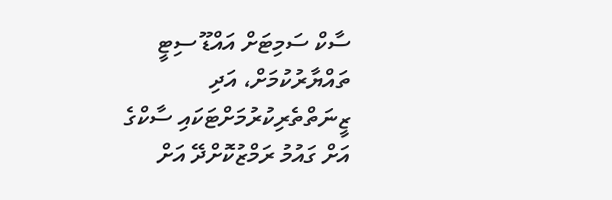ސާކް ސަމިޓަށް އައްޑޫ ސިޓީ ތައްޔާރުކުމަށް، އަދި ޒީނަތްތެރިކުރުމަށްޓަކައި ސާކްގެ އަށް ގައުމު ރަމްޒުކޮށްދޭ އަށް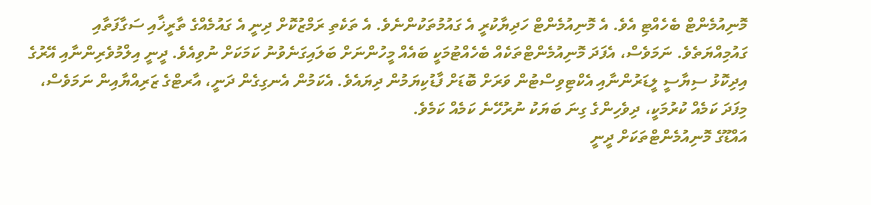މޮނިއުމެންޓް ބެހެއްޓި އެވެ. އެ މޮނިއުމެންޓް ހަދިޔާކުރީ އެ ގައުމުތަކުންނެވެ. އެ ތަކެތި ރަމްޒުކޮށް ދިނީ އެ ގައުމެއްގެ ތާރީޚާއި ސަގާފަތާއި ގައުމިއްޔަތެވެ. ނަމަވެސް، އެފަދަ މޮނިއުމެންޓްތަކެއް ބެހެއްޓުމަކީ ބައެއް މީހުންނަށް ބަލައިގަނެވުނު ކަމަކަށް ނުވިއެވެ. ދީނީ އިލްމުވެރިންނާއި އޭރުގެ އިދިކޮޅު ސިޔާސީ ލީޑަރުންނާއި އެކްޓިވިސްޓުން ވަރަށް ބޮޑަށް ފާޑުކިޔަމުން ދިޔައެވެ. އެކަމުން އެނގިގެން ދަނީ، އާރޓްގެ ޒަރިއްޔާއިން ނަމަވެސް، މިފަދަ ކަމެއް ކުރުމަކީ، ދިވެހިންގެ ގިނަ ބަޔަކު ނުރުހޭނެ ކަމެއް ކަމެވެ.
އައްޑޫގެ މޮނިއުމެންޓްތަކަށް ދީނީ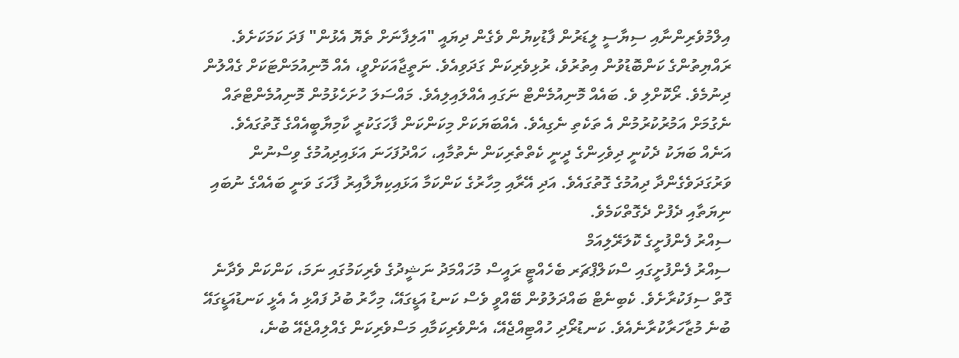އިލްމުވެރިންނާއި ސިޔާސީ ލީޑަރުން ފާޑުކިޔުން ވެގެން ދިޔައީ "އަލިފާނަށް ތެޔޮ އެޅުން" ފަދަ ކަމަކަށެވެ. ރައްޔިތުންގެ ކަންބޮޑުވުން އިތުރުވެ، ރުޅިވެރިކަން ގަދަވިއެވެ. ނަތީޖާއަކަށްވީ، އެއް މޮނިއުމަންޓަކަށް ގެއްލުން ދިނުމެވެ. ރޯކޮށްލި ވެ. ބައެއް މޮނިއުމެންޓް ނަގައި އެއްލައިލިއެވެ. މައްސަލަ ހުށަހެޅުމުން މޮނިއުމެންޓްތައް ނެގުމަށް އަމުރުކުރުމުން އެ ތަކެތި ނެގިއެވެ. އެއްބަޔަކަށް މިކަންކަން ފާހަގަކުރީ ކާމިޔާބީއެއްގެ ގޮތުގައެވެ. އަނެއް ބަޔަކު ދެކުނީ ދިވެހިންގެ ދީނީ ކެތްތެރިކަން ނެތުމާއި، ހައްދުފަހަނަ އަޅައިދިއުމުގެ ވިސްނުން ވަރުގަދަވެގެންދާ ދިއުމުގެ ގޮތުގައެވެ. އަދި އޭރާއި މިހާރުގެ ކަންކަމާ އަޅައިކިޔާލާއިރު ފާހަގަ ވަނީ ބައެއްގެ ނުބައި ނިޔަތާއި ދެފުށް ދެގޮތްކަމެވެ.
ސިއްރު ފެންފުށީގެ ކޮލަރޭލިއަމް
ސިއްރު ފެންފުށީގައި ސްކަލްޕްޗަރ ބެހެއްޓީ ރައީސް މުހައްމަދު ނަޝީދުގެ ވެރިކަމުގައި ނަމަ، ކަންކަން ވެދާނެ ގޮތް ސިފަކުރާށެވެ. ކެބިނެޓް ބައްދަލުވުން ބޭއްވީ ވެސް ކަނޑު އަޑީގައޭ، މިހާރު ބުދު ފައްޅި އެ އެޅީ ކަނޑުއަޑީގައޭ ބުނެ މުޒާހަރާކުރާނެއެވެ. ކަނޑުރޯދި ހުއްޓިއްޖެއޭ، އެންވެރިކަމާއި މަސްވެރިކަން ގެއްލިއްޖެއޭ ބުނެ،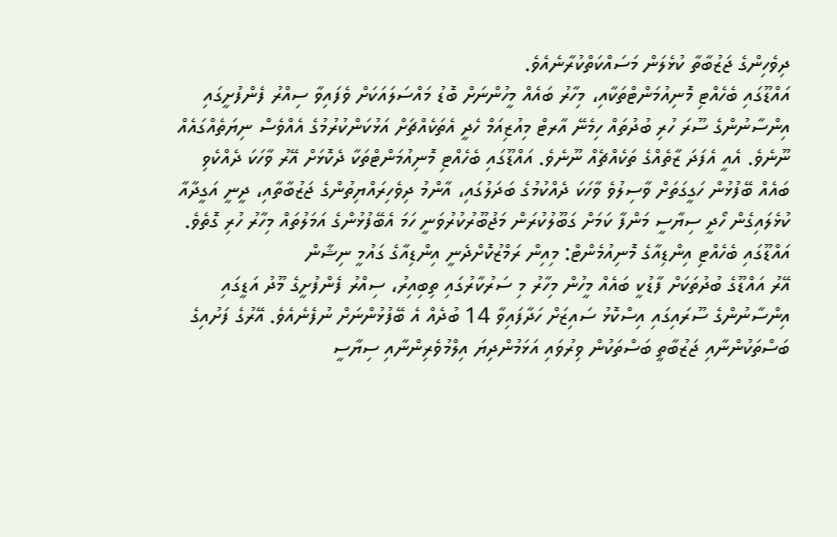ދިވެހިންގެ ޖަޒުބާތާ ކުޅެލަން މަސައްކަތްކުރާނެއެވެ.
އައްޑޫގައި ބެހެއްޓި މޮނިއުމަންޓްތަކާއި، މިހާރު ބައެއް މީހުންނަށް ބޮޑު މައްސަލައަކަށް ވެފައިވާ ސިއްރު ފެންފުށީގައި އިންސާނުންގެ ސޫރަ ހުރި ބުދުތައް ހިމެނޭ އާރޓް މިއުޒިއަމް ހެދީ އެތަކެއްޗަށް އަޅުކަންކުރުމުގެ އެއްވެސް ނިޔަތެއްގައެއް ނޫނެވެ. އެއީ އެފަދަ ޒާތެއްގެ ތަކެއްޗެއް ނޫނެވެ. އައްޑޫގައި ބެހެއްޓި މޮނިއުމަންޓްތަކާ ދެކޮޅަށް އޭރު ވާހަކަ ދެއްކެވި ބައެއް ބޭފުޅުން ހަގީގަތަށް ވާސިލުވެ ވާހަކަ ދެއްކުމުގެ ބަދަލުގައި، އާންމު ދިވެހިރައްޔިތުންގެ ޖަޒުބާތާއި، ދީނީ އަގީދާއާ ކުޅެލައިގެން ހޯދީ ސިޔާސީ މަންފާ ކަމަށް ގަބޫލުކުރަން މަޖުބޫރުކުރުވަނީ ހަމަ އެބޭފުޅުންގެ އަމަލުތައް މިހާރު ހުރި ގޮތެވެ.
އައްޑޫގައި ބެހެއްޓި އިންޑިއާގެ މޮނިއުމެންޓް: މިއިން ރަމްޒުކޮށްދެނީ އިންޑިއާގެ ގައުމީ ނިޝާން
އޭރު އައްޑޫގެ ބުދުތަކަށް ފާޑުކީ ބައެއް މީހުން މިހާރު މި ސަރުކާރުގައި ތިބިއިރު، ސިއްރު ފެންފުށީގެ މޫދު އަޑީގައި އިންސާނުންގެ ސޫރައިގައި އިސްކޮޅު ސައިޒަށް ހަދާފައިވާ 14 ބުދެއް އެ ބޭފުޅުންނަށް ނުފެނެއެވެ. އޭރުގެ ފަށުއިގެ ބަސްތަކުންނާއި ޖަޒުބާތީ ބަސްތަކުން ވިރުވައި އަޅަމުންދިޔަ އިލްމުވެރިންނާއި ސިޔާސީ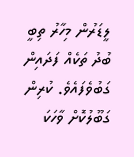ލީޑަރުން މިހާރު ތިބީ ބުދު ތަކެއް ފަދައިން ގަބުވެފައެވެ. ކުރިން ގަބޫލުކޮށް ވާހަކަ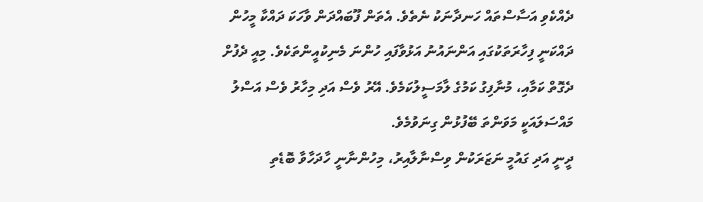ދެއްކެވި އަސާސްތައް ހަނދާނަކު ނެތެވެ. އެތަން ފޫބައްދަން ވާހަކަ ދައްކާ މީހުން ދައްކަނީ ފިހާރަތަކުގައި އަންނައުނު އަޅުވާފައި ހުންނަ މެނިކުއީންތަކެވެ. މިއީ ދެފުށް ދެގޮތް ކަމާއި، މުނާފިގު ކަމުގެ ލާމަސީލުކަމެވެ. އޭރު ވެސް އަދި މިހާރު ވެސް އަސްލު މައްސަލައަކީ މަވަންތަ ބޭފުޅުން ގިނަވުމެވެ.
ދީނީ އަދި ގައުމީ ނަޒަރަކުން ވިސްނާލާއިރު، މިހުންނާނީ ހާދަހާވާ ބޮޑެތި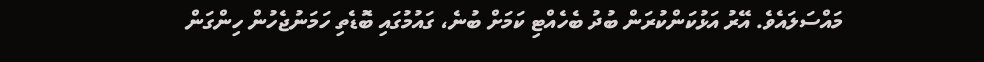މައްސަލައެވެ. އޭރު އަޅުކަންކުރަން ބުދު ބެހެއްޓި ކަމަށް ބުނެ، ގައުމުގައި ބޮޑެތި ހަމަނުޖެހުން ހިންގަން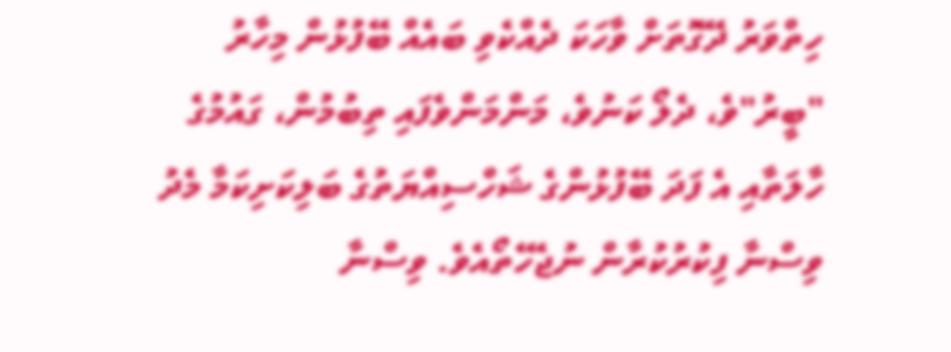ހިތްވަރު ދޭގޮތަށް ވާހަކަ ދެއްކެވި ބައެއް ބޭފުޅުން މިހާރު "ބީރު"ވެ، ދެލޯ ކަނުވެ، މަންމަންވެފައި ތިބުމުން، ގައުމުގެ ހާލަތާއި އެ ފަދަ ބޭފުޅުންގެ ޝަހްސިއްޔަތުގެ ބަލިކަށިކަމާ މެދު ވިސްނާ ފިކުރުކުރާން ނުޖެހޭތޯއެވެ. ވިސްނާ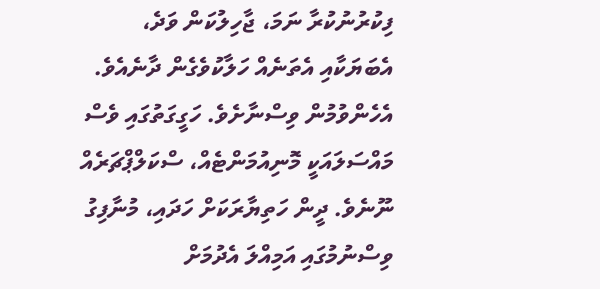ފިކުރުނުކުރާ ނަމަ، ޖާހިލުކަން ވަދެ، އެބަޔަކާއި އެތަނެއް ހަލާކުވެގެން ދާނެއެވެ. އެހެންވުމުން ވިސްނާށެވެ. ހަގީގަތުގައި ވެސް މައްސަލައަކީ މޮނިއުމަންޓެއް، ސްކަލްޕްޗަރެއް ނޫނެވެ. ދީން ހަތިޔާރަކަށް ހަދައި، މުނާފިގު ވިސްނުމުގައި އަމިއްލަ އެދުމަށް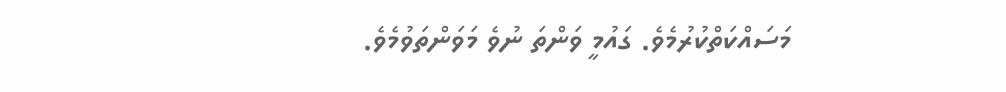މަސައްކަތްކުރުމެވެ. ގައުމީ ވަންތަ ނުވެ މަވަންތަވުމެވެ.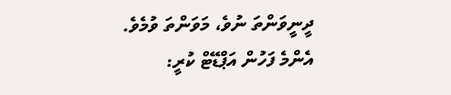ދީނީވަންތަ ނުވެ، މަވަންތަ ވުމެވެ.
އެންމެ ފަހުން އަޕްޑޭޓް ކުރީ: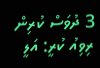3 ދުވަސް ކުރިން
ރިވިއު ކުރީ: އަލީ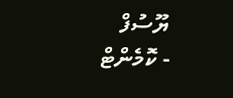ޔޫސުފް
- ކޮމެންޓް